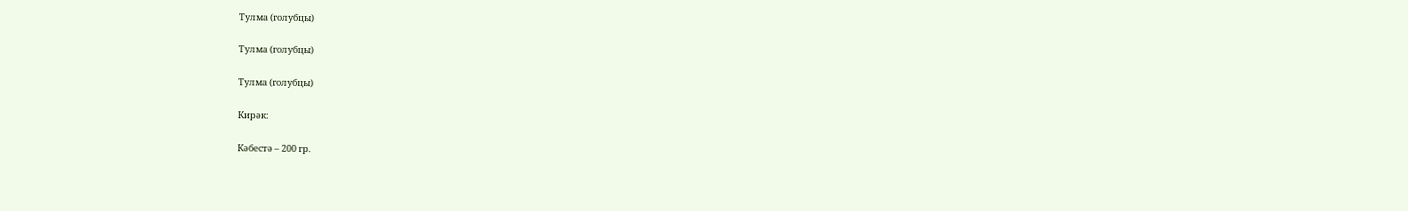Тулма (голубцы)

Тулма (голубцы)

Тулма (голубцы)

Кирәк:

Кәбестә – 200 гр.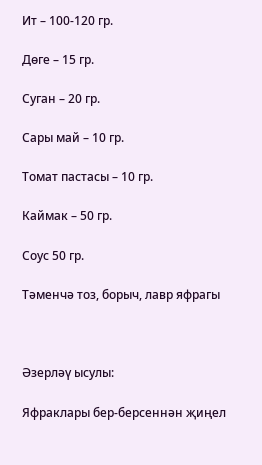Ит – 100-120 гр.

Дөге – 15 гр.

Суган – 20 гр.

Сары май – 10 гр.

Томат пастасы – 10 гр.

Каймак – 50 гр.

Соус 50 гр.

Тәменчә тоз, борыч, лавр яфрагы



Әзерләү ысулы:

Яфраклары бер-берсеннән җиңел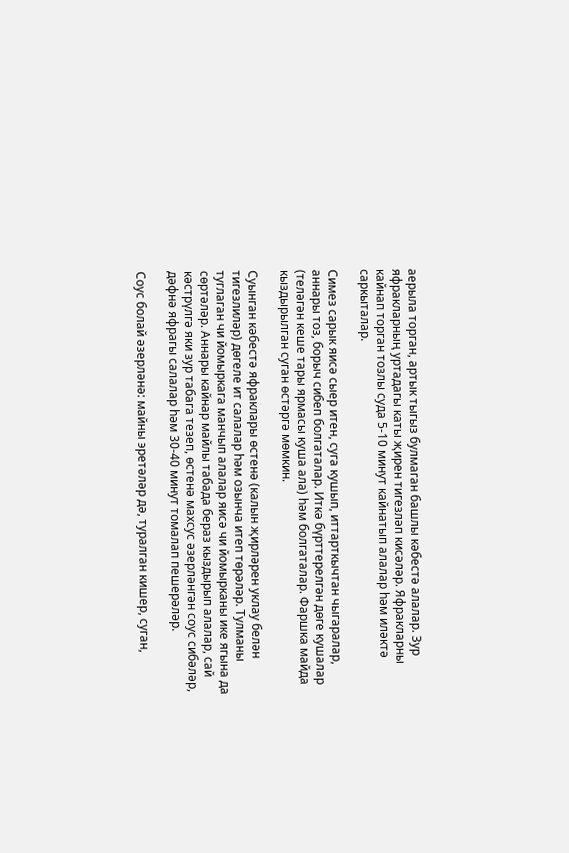аерыла торган, артык тыгыз булмаган башлы кәбестә алалар. Зур яфракларның уртадагы каты җирен тигезләп кисәләр. Яфракларны кайнап торган тозлы суда 5-10 минут кайнатып алалар һәм иләктә саркыталар.

Симез сарык яисә сыер итен, суга кушып, иттарткычтан чыгаралар, аннары тоз, борыч сибеп болгаталар. Иткә бүрттерелгән дөге кушалар (теләгән кеше тары ярмасы куша ала) һәм болгаталар. Фаршка майда кыздырылган суган өстәргә мөмкин.

Суынган кәбестә яфраклары өстенә (калын җирләрен уклау белән тигезлиләр) дөгеле ит салалар һәм озынча итеп төрәләр. Тулманы туглаган чи йомыркага манчып алалар яисә чи йомырканы ике ягына да сөртәләр. Аннары кайнар майлы табада бераз кыздырып алалар, сай кәстрүлгә яки зур табага тезеп, өстенә махсус әзерләнгән соус сибәләр, дәфнә яфрагы салалар һәм 30-40 минут томалап пешерәләр.

Соус болай әзерләнә: майны эретәләр дә, туралган кишер, суган,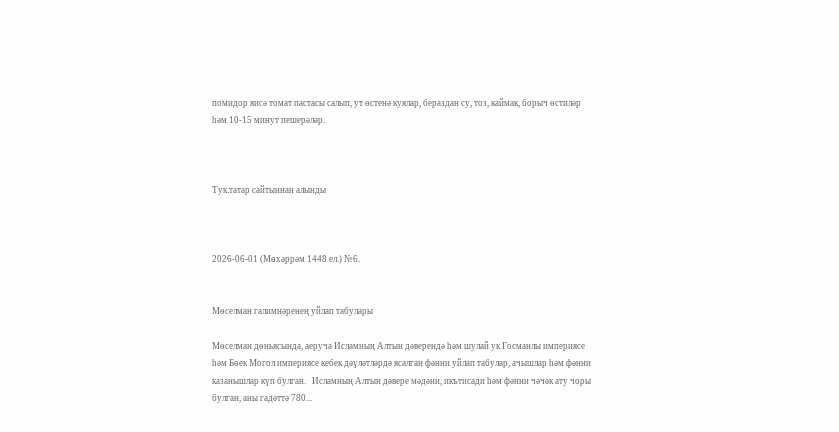помидор яисә томат пастасы салып, ут өстенә куялар, бераздан су, тоз, каймак, борыч өстиләр һәм 10-15 минут пешерәләр.



Тук.татар сайтыннан алынды



2026-06-01 (Мөхәррәм 1448 ел.) №6.


Мөселман галимнәренең уйлап табулары

Мөселман дөньясында, аеруча Исламның Алтын дәверендә һәм шулай ук Госманлы империясе һәм Бөек Могол империясе кебек дәүләтләрдә ясалган фәнни уйлап табулар, ачышлар һәм фәнни казанышлар күп булган.   Исламның Алтын дәвере мәдәни, икътисади һәм фәнни чәчәк ату чоры булган, аны гадәттә 780...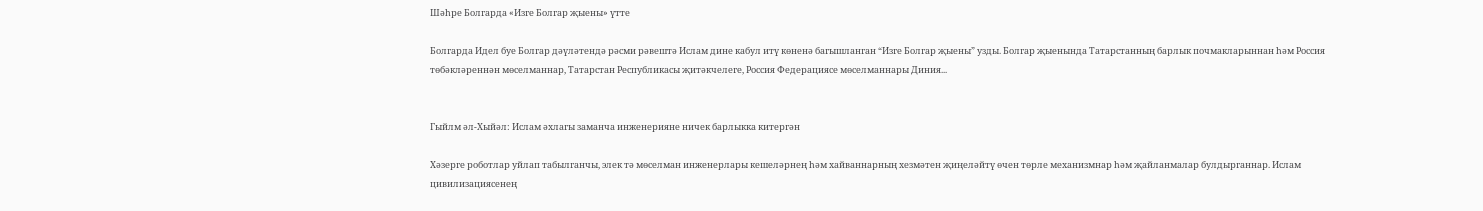Шәһре Болгарда «Изге Болгар җыены» үтте

Болгарда Идел буе Болгар дәүләтендә рәсми рәвештә Ислам дине кабул итү көненә багышланган “Изге Болгар җыены” узды. Болгар җыенында Татарстанның барлык почмакларыннан һәм Россия төбәкләреннән мөселманнар, Татарстан Республикасы җитәкчелеге, Россия Федерациясе мөселманнары Диния...


Гыйлм әл-Хыйәл: Ислам әхлагы заманча инженерияне ничек барлыкка китергән

Хәзерге роботлар уйлап табылганчы, элек тә мөселман инженерлары кешеләрнең һәм хайваннарның хезмәтен җиңеләйтү өчен төрле механизмнар һәм җайланмалар булдырганнар. Ислам цивилизациясенең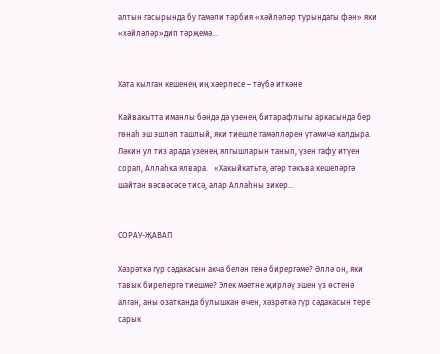алтын гасырында бу гамәли тәрбия «хәйләләр турындагы фән» яки «хәйләләр»дип тәрҗемә...


Хата кылган кешенең иң хәерлесе – тәүбә иткәне

Кайвакытта иманлы бәндә дә үзенең битарафлыгы аркасында бер гөнаһ эш эшләп ташлый, яки тиешле гамәлләрен үтәмичә калдыра. Ләкин ул тиз арада үзенең ялгышларын танып, үзен гафу итүен сорап, Аллаһка ялвара.   «Хакыйкатьтә, әгәр тәкъва кешеләргә шайтан вәсвәсәсе тисә, алар Аллаһны зикер...


СОРАУ-ҖАВАП

Хәзрәткә гүр сәдакасын акча белән генә бирергәме? Әллә он, яки тавык бирелергә тиешме? Элек мәетне җирләү эшен үз өстенә алган, аны озатканда булышкан өчен, хәзрәткә гүр сәдакасын тере сарык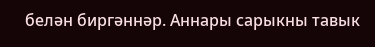белән биргәннәр. Аннары сарыкны тавык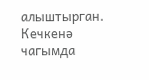алыштырган. Кечкенә чагымда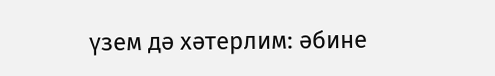үзем дә хәтерлим: әбине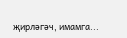җирләгәч, имамга...